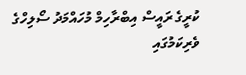ކުރީގެ ރައީސް އިބްރާހިމް މުހައްމަދު ސޯލިހްގެ ވެރިކަމުގައި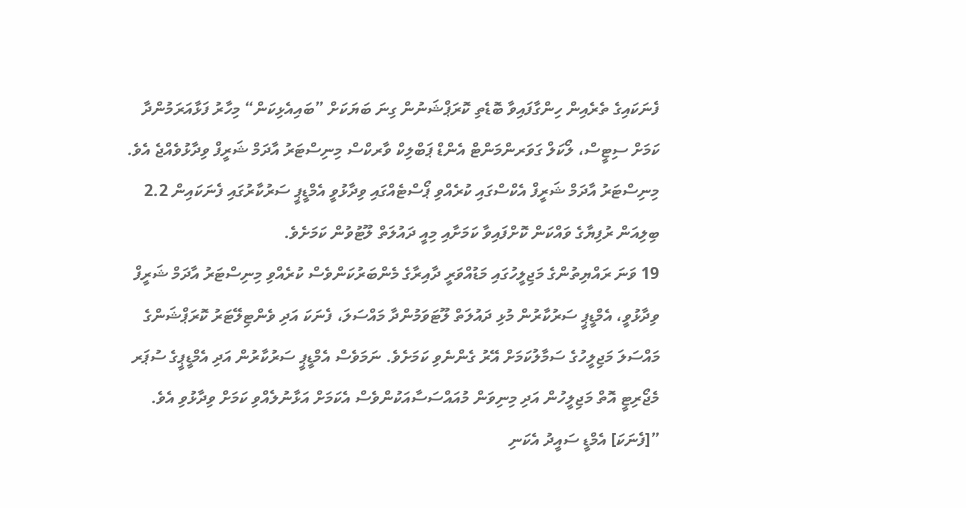ފެނަކައިގެ ތެރެއިން ހިންގާފައިވާ ބޮޑެތި ކޮރަޕްޝަނުން ގިނަ ބަޔަކަށް ”ބައިއެޅިކަން“ މިހާރު ފަޅާއަރަމުންދާ ކަމަށް ސިޓީސް، ލޯކަލް ގަވަރންމަންޓް އެންޑް ޕަބްލިކް ވާރކްސް މިނިސްޓަރު އާދަމް ޝަރީފް ވިދާޅުވެއްޖެ އެވެ.
މިނިސްޓަރު އާދަމް ޝަރީފް އެކްސްގައި ކުރެއްވި ޕޯސްޓެއްގައި ވިދާޅުވީ އެމްޑީޕީ ސަރުކާރުގައި ފެނަކައިން 2.2 ބިލިއަން ރުފިޔާގެ ވައްކަން ކޮށްފައިވާ ކަމަށާއި މިއީ ދައުލަތް ލޫޓުވުން ކަމަށެވެ.
19 ވަނަ ރައްޔިތުންގެ މަޖިލީހުގައި މަޑުއްވަރީ ދާއިރާގެ މެންބަރުކަންވެސް ކުރެއްވި މިނިސްޓަރު އާދަމް ޝަރީފް ވިދާޅުވީ، އެމްޑީޕީ ސަރުކާރުން މުޅި ދައުލަތް ލޫޓަވަމުންދާ މައްސަލަ، ފެނަކަ އަދި ވެންޓިލޭޓަރު ކޮރަޕްޝަންގެ މައްސަލަ މަޖިލީހުގެ ސަމާލުކަމަށް އޭރު ގެންނެވި ކަމަށެވެ. ނަމަވެސް އެމްޑީޕީ ސަރުކާރުން އަދި އެމްޑީޕީގެ ސުޕަރ މެޖޯރިޓީ އޮތް މަޖިލީހުން އަދި މިނިވަން މުއައްސަސާއަކުންވެސް އެކަމަށް އަޅާނުލެއްވި ކަމަށް ވިދާޅުވި އެވެ.
”[ފެނަކަ] އެމްޑީ ސައީދު އެކަނި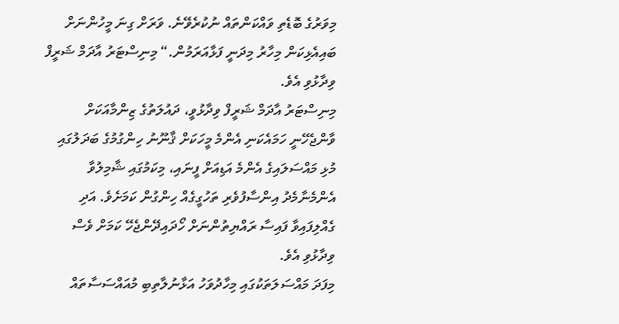މިވަރުގެ ބޮޑެތި ވައްކަންތައް ނުކުރެވޭނެ. ވަރަށް ގިނަ މީހުންނަށް ބައިއެޅިކަން މިހާރު މިދަނީ ފަޅާއަރަމުން.“ މިނިސްޓަރު އާދަމް ޝަރީފް ވިދާޅުވި އެވެ.
މިނިސްޓަރު އާދަމް ޝަރީފް ވިދާޅުވީ، ދައުލަތުގެ ޒިންމާއަކަށް ވާންޖެހޭނީ ހަމައެކަނި އެންމެ މީހަކަށް ޤާނޫނު ހިންގުމުގެ ބަދަލުގައި މުޅި މައްސަލައިގެ އެންމެ އަޑިއަށް ފީނައި، މިކަމުގައި ޝާމިލުވާ އެންމެނާމެދު އިންސާފުވެރި ތަހުގީގެއް ހިންގުން ކަމަށެވެ. އަދި ގެއްލިފައިވާ ފައިސާ ރައްޔިތުންނަށް ހޯދައިދޭންޖެހޭ ކަމަށް ވެސް ވިދާޅުވި އެވެ.
މިފަދަ މައްސަލަތަކުގައި މިހާދުވަހު އަޅާނުލާތިބި މުއައްސަސާތައް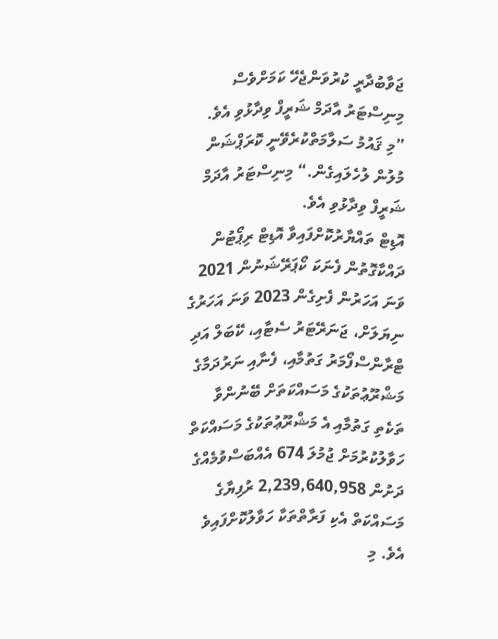ޖަވާބުދާރީ ކުރުވަންޖެހޭ ކަމަށްވެސް މިނިސްޓަރު އާދަމް ޝަރީފް ވިދާޅުވި އެވެ.
”މި ޤައުމު ސަލާމަތްކުރެވޭނީ ކޮރަޕްޝަން މުލުން ލުހެލައިގެން.“ މިނިސްޓަރު އާދަމް ޝަރީފް ވިދާޅުވި އެވެ.
އޮޑިޓް ތައްޔާރުކޮށްފައިވާ އޮޑިޓް ރިޕޯޓުން ދައްކާގޮތުން ފެނަކަ ކޯޕަރޭޝަނުން 2021 ވަނަ އަހަރުން ފެށިގެން 2023 ވަނަ އަހަރުގެ ނިޔަލަށް، ޖަނަރޭޓަރު ސެޓާއި، ކޭބަލް އަދި ޓްރާންސްފޯމަރު ގަތުމާއި، ފެނާއި ނަރުދަމާގެ މަޝްރޫޢުތަކުގެ މަސައްކަތަށް ބޭނުންވާ ތަކެތި ގަތުމާއި އެ މަޝްރޫޢުތަކުގެ މަސައްކަތް ހަވާލުކުރުމަށް ޖުމުލަ 674 އެއްބަސްވުމެއްގެ ދަށުން 2,239,640,958 ރުފިޔާގެ މަސައްކަތް އެކި ފަރާތްތަކާ ހަވާލުކޮށްފައިވެ އެވެ. މި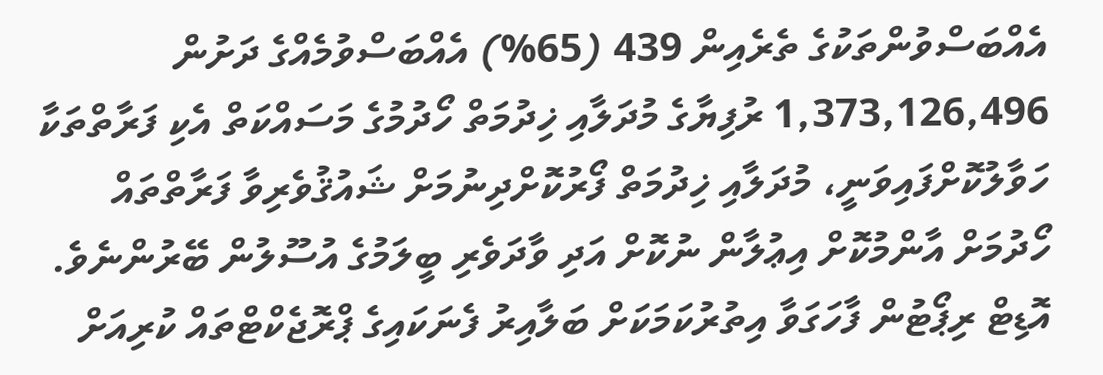އެއްބަސްވުންތަކުގެ ތެރެއިން 439 (65%) އެއްބަސްވުމެއްގެ ދަށުން 1,373,126,496 ރުފިޔާގެ މުދަލާއި ޚިދުމަތް ހޯދުމުގެ މަސައްކަތް އެކި ފަރާތްތަކާ ހަވާލުކޮށްފައިވަނީ، މުދަލާއި ޚިދުމަތް ފޯރުކޮށްދިނުމަށް ޝައުޤުވެރިވާ ފަރާތްތައް ހޯދުމަށް އާންމުކޮށް އިޢުލާން ނުކޮށް އަދި ވާދަވެރި ބީލަމުގެ އުސޫލުން ބޭރުންނެވެ.
އޮޑިޓް ރިޕޯޓުން ފާހަގަވާ އިތުރުކަމަކަށް ބަލާއިރު ފެނަކައިގެ ޕްރޮޖެކްޓްތައް ކުރިއަށް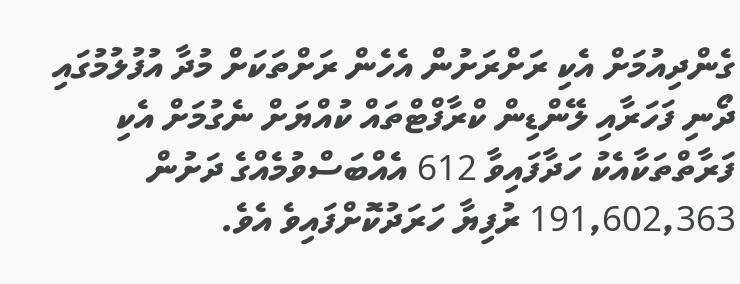ގެންދިއުމަށް އެކި ރަށްރަށުން އެހެން ރަށްތަކަށް މުދާ އުފުލުމުގައި ދޯނި ފަހަރާއި ލޭންޑިން ކްރާފްޓްތައް ކުއްޔަށް ނެގުމަށް އެކި ފަރާތްތަކާއެކު ހަދާފައިވާ 612 އެއްބަސްވުމެއްގެ ދަށުން 191,602,363 ރުފިޔާ ހަރަދުކޮށްފައިވެ އެވެ.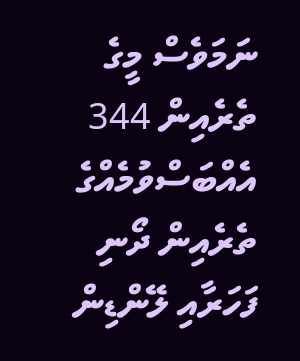ނަމަވެސް މީގެ ތެރެއިން 344 އެއްބަސްވުމެއްގެ ތެރެއިން ދޯނި ފަހަރާއި ލޭންޑިން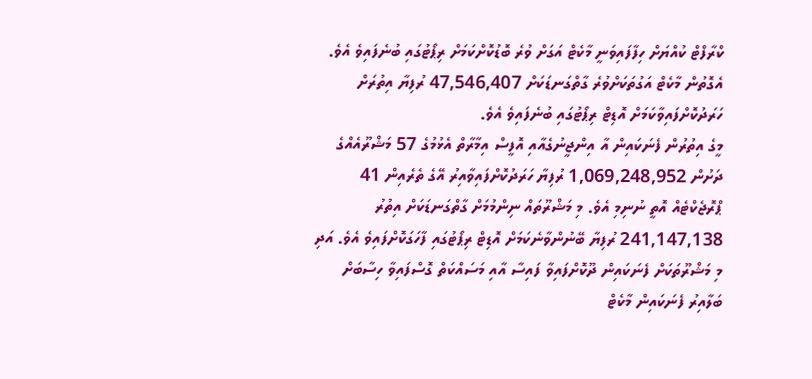ކްރާފްޓް ކުއްޔަށް ހިފާފައިވަނީ މާކެޓް އަގަށް ވުރެ ބޮޑުކޮށްކަމަށް ރިޕޯޓުގައި ބުނެފައިވެ އެވެ. އެގޮތުން މާކެޓް އަގުތަކަށްވުރެ ގާތްގަނޑަކަށް 47,546,407 ރުފިޔާ އިތުރަށް ހަރަދުކޮށްފައިވާކަމަށް އޮޑިޓް ރިޕޯޓުގައި ބުނެފައިވެ އެވެ.
މީގެ އިތުރުން ފެނަކައިން އާ އިންޖީނުގެއާއި އޮފީސް އިމާރާތް އެޅުމުގެ 57 މަޝްރޫއެއްގެ ދަށުން 1,069,248,952 ރުފިޔާ ހަރަދުކޮށްފައިވާއިރު އޭގެ ތެރެއިން 41 ޕްރޮޖެކްޓެއް އޮތީ ނުނިމި އެވެ. މި މަޝްރޫތައް ނިންމުމަށް ގާތްގަނޑަކަށް އިތުރު 241,147,138 ރުފިޔާ ބޭނުންވާނެކަމަށް އޮޑިޓް ރިޕޯޓުގައި ފާހަގަކޮށްފައިވެ އެވެ. އަދި މި މަޝްރޫތަކަށް ފެނަކައިން ދޫކޮށްފައިވާ ފައިސާ އާއި މަސައްކަތް ގޮސްފައިވާ ހިސާބަށް ބަލާއިރު ފެނަކައިން މާކެޓް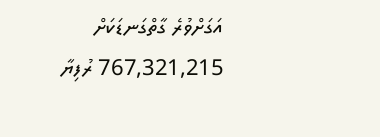އަގަށްވުރެ ގާތްގަނޑަކަށް 767,321,215 ރުފިޔާ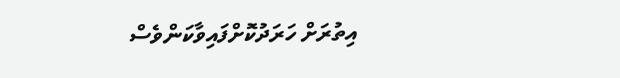އިތުރަށް ހަރަދުކޮށްފައިވާކަންވެސް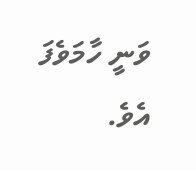ވަނީ ހާމަވެފަ އެވެ.